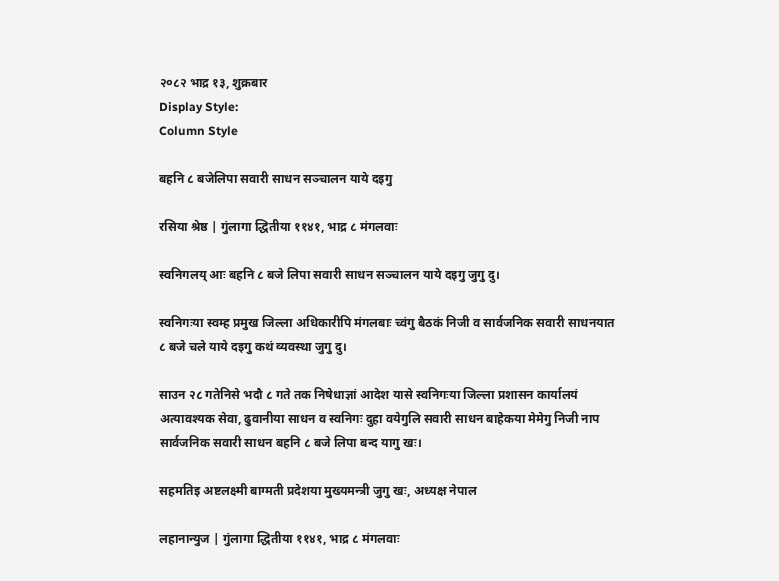२०८२ भाद्र १३, शुक्रबार
Display Style:
Column Style

बहनि ८ बजेलिपा सवारी साधन सञ्चालन याये दइगु

रसिया श्रेष्ठ | गुंलागा द्धितीया ११४१, भाद्र ८ मंगलवाः

स्वनिगलय् आः बहनि ८ बजे लिपा सवारी साधन सञ्चालन याये दइगु जुगु दु।

स्वनिगःया स्वम्ह प्रमुख जिल्ला अधिकारीपि मंगलबाः च्वंगु बैठकं निजी व सार्वजनिक सवारी साधनयात ८ बजे चले याये दइगु कथं व्यवस्था जुगु दु।

साउन २८ गतेनिसे भदौ ८ गते तक निषेधाज्ञां आदेश यासे स्वनिगःया जिल्ला प्रशासन कार्यालयं अत्यावश्यक सेवा, ढुवानीया साधन व स्वनिगः दुहा वयेगुलि सवारी साधन बाहेकया मेमेगु निजी नाप सार्वजनिक सवारी साधन बहनि ८ बजे लिपा बन्द यागु खः।

सहमतिइ अष्टलक्ष्मी बाग्मती प्रदेशया मुख्यमन्त्री जुगु खः, अध्यक्ष नेपाल

लहानान्युज | गुंलागा द्धितीया ११४१, भाद्र ८ मंगलवाः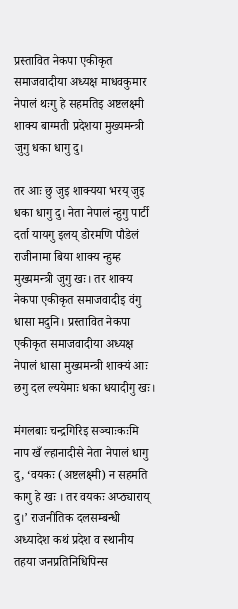प्रस्तावित नेकपा एकीकृत समाजवादीया अध्यक्ष माधवकुमार नेपालं थःगु हे सहमतिइ अष्टलक्ष्मी शाक्य बाग्मती प्रदेशया मुख्यमन्त्री जुगु धका धागु दु।

तर आः छु जुइ शाक्यया भरय् जुइ धका धागु दु। नेता नेपालं न्हुगु पार्टी दर्ता यायगु इलय् डोरमणि पौडेलं राजीनामा बिया शाक्य न्हुम्ह मुख्यमन्त्री जुगु खः। तर शाक्य नेकपा एकीकृत समाजवादीइ वंगु धासा मदुनि। प्रस्तावित नेकपा एकीकृत समाजवादीया अध्यक्ष नेपालं धासा मुख्यमन्त्री शाक्यं आः छगु दल ल्ययेमाः धका धयादीगु खः।

मंगलबाः चन्द्रगिरिइ सञ्चाःकःमि नाप खँ ल्हानादीसे नेता नेपालं धागु दु, ‘वयकः (अष्टलक्ष्मी) न सहमति कागु हे खः । तर वयकः अप्ठ्याराय् दु।’ राजनीतिक दलसम्बन्धी अध्यादेश कथं प्रदेश व स्थानीय तहया जनप्रतिनिधिपिन्स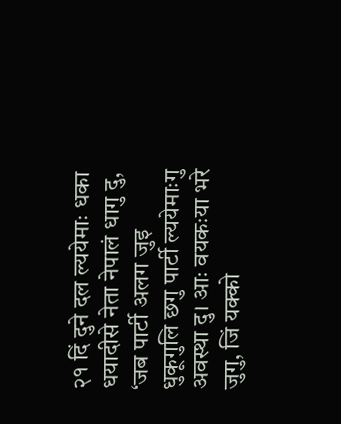२१ दिं दुने दल ल्ययेमाः धका धयादीसे नेता नेपालं धागु दु, ‘जब पार्टी अलग जुइ धुकूगुलि छगु पार्टी ल्ययेमाःगु अवस्था दु। आः वयकःया भरे जुगु, जिं यक्को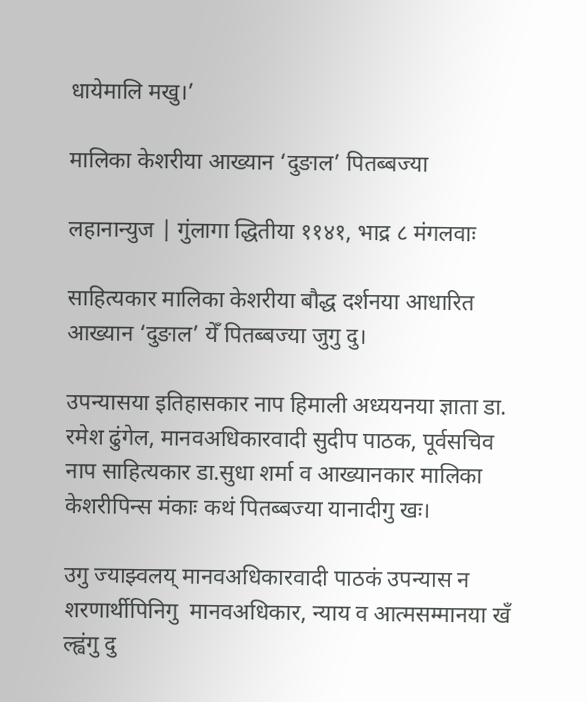धायेमालि मखु।’

मालिका केशरीया आख्यान ‘दुङाल’ पितब्बज्या

लहानान्युज | गुंलागा द्धितीया ११४१, भाद्र ८ मंगलवाः

साहित्यकार मालिका केशरीया बौद्ध दर्शनया आधारित आख्यान ‘दुङाल’ येँ पितब्बज्या जुगु दु।

उपन्यासया इतिहासकार नाप हिमाली अध्ययनया ज्ञाता डा. रमेश ढुंगेल, मानवअधिकारवादी सुदीप पाठक, पूर्वसचिव नाप साहित्यकार डा.सुधा शर्मा व आख्यानकार मालिका केशरीपिन्स मंकाः कथं पितब्बज्या यानादीगु खः।

उगु ज्याझ्वलय् मानवअधिकारवादी पाठकं उपन्यास न शरणार्थीपिनिगु  मानवअधिकार, न्याय व आत्मसम्मानया खँ ल्ह्वंगु दु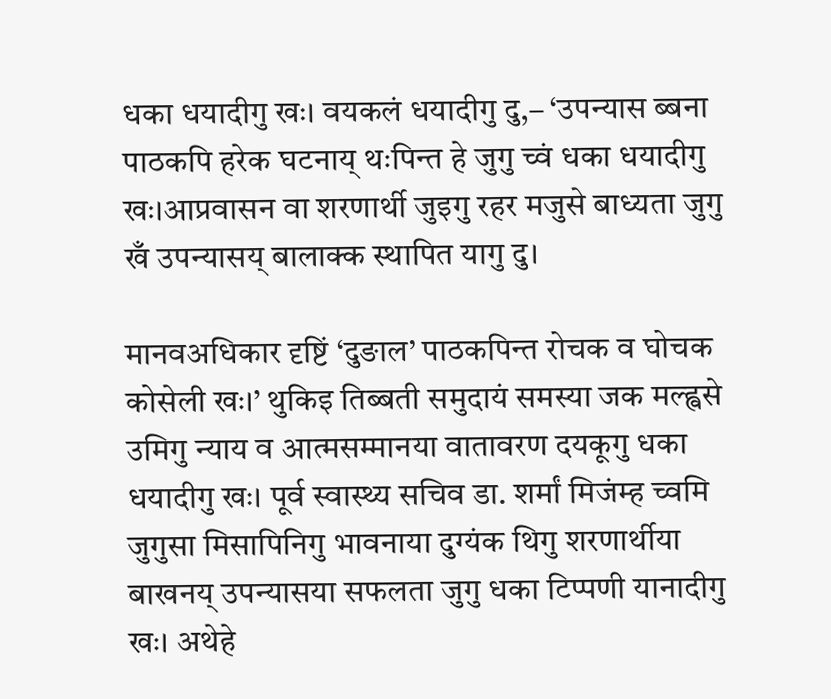धका धयादीगु खः। वयकलं धयादीगु दु,– ‘उपन्यास ब्बना पाठकपि हरेक घटनाय् थःपिन्त हे जुगु च्वं धका धयादीगु खः।आप्रवासन वा शरणार्थी जुइगु रहर मजुसे बाध्यता जुगु खँ उपन्यासय् बालाक्क स्थापित यागु दु।

मानवअधिकार दृष्टिं ‘दुङाल’ पाठकपिन्त रोचक व घोचक कोसेली खः।’ थुकिइ तिब्बती समुदायं समस्या जक मल्ह्वसे उमिगु न्याय व आत्मसम्मानया वातावरण दयकूगु धका धयादीगु खः। पूर्व स्वास्थ्य सचिव डा. शर्मां मिजंम्ह च्वमि जुगुसा मिसापिनिगु भावनाया दुग्यंक थिगु शरणार्थीया बाखनय् उपन्यासया सफलता जुगु धका टिप्पणी यानादीगु खः। अथेहे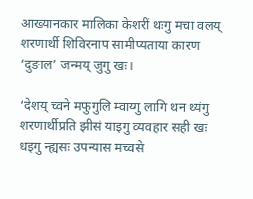आख्यानकार मालिका केशरीं थःगु मचा वलय् शरणार्थी शिविरनाप सामीप्यताया कारण ‘दुङाल’ जन्मय् जुगु खः।

‘देशय् च्वने मफुगुलि म्वाय्गु लागि थन थ्यंगु शरणार्थीप्रति झीसं याइगु व्यवहार सही खः धइगु न्ह्यसः उपन्यास मच्वसे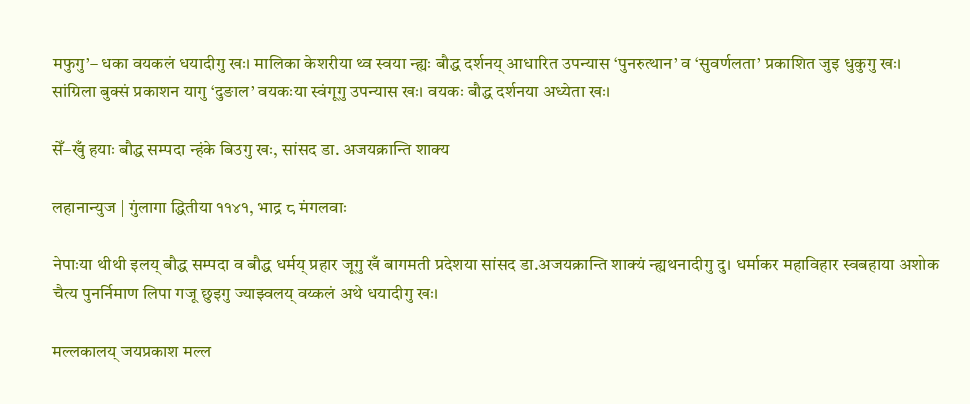मफुगु’– धका वयकलं धयादीगु खः। मालिका केशरीया थ्व स्वया न्ह्यः बौद्ध दर्शनय् आधारित उपन्यास ‘पुनरुत्थान’ व ‘सुवर्णलता’ प्रकाशित जुइ धुकुगु खः। सांग्रिला बुक्सं प्रकाशन यागु ‘दुङाल’ वयकःया स्वंगूगु उपन्यास खः। वयकः बौद्ध दर्शनया अध्येता खः।

सेँ–खुँ हयाः बौद्ध सम्पदा न्हंके बिउगु खः, सांसद डा. अजयक्रान्ति शाक्य

लहानान्युज | गुंलागा द्धितीया ११४१, भाद्र ८ मंगलवाः

नेपाःया थीथी इलय् बौद्ध सम्पदा व बौद्ध धर्मय् प्रहार जूगु खँ बागमती प्रदेशया सांसद डा.अजयक्रान्ति शाक्यं न्ह्यथनादीगु दु। धर्माकर महाविहार स्वबहाया अशोक चैत्य पुनर्निमाण लिपा गजू छुइगु ज्याझ्वलय् वय्कलं अथे धयादीगु खः।

मल्लकालय् जयप्रकाश मल्ल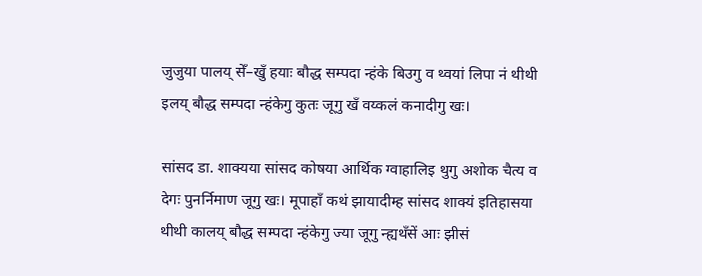जुजुया पालय् सेँ–खुँ हयाः बौद्ध सम्पदा न्हंके बिउगु व थ्वयां लिपा नं थीथी इलय् बौद्ध सम्पदा न्हंकेगु कुतः जूगु खँ वय्कलं कनादीगु खः।

सांसद डा. शाक्यया सांसद कोषया आर्थिक ग्वाहालिइ थुगु अशोक चैत्य व देगः पुनर्निमाण जूगु खः। मूपाहाँ कथं झायादीम्ह सांसद शाक्यं इतिहासया थीथी कालय् बौद्ध सम्पदा न्हंकेगु ज्या जूगु न्ह्यथँसें आः झीसं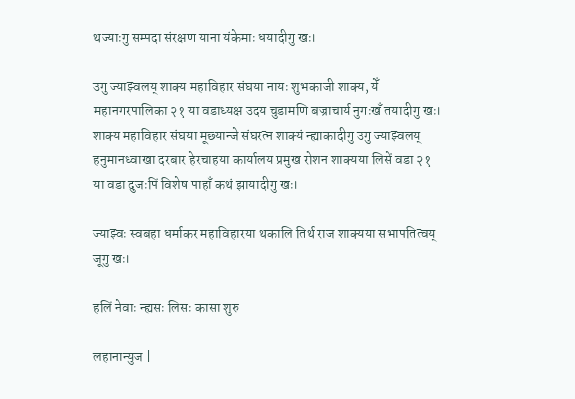थज्याःगु सम्पदा संरक्षण याना यंकेमाः धयादीगु खः।

उगु ज्याझ्वलय् शाक्य महाविहार संघया नायः शुभकाजी शाक्य, येँ महानगरपालिका २१ या वडाध्यक्ष उदय चुडामणि बज्राचार्य नुगःखँ तयादीगु खः। शाक्य महाविहार संघया मूछ्यान्जे संघरत्न शाक्यं न्ह्याकादीगु उगु ज्याझ्वलय् हनुमानध्वाखा दरबार हेरचाहया कार्यालय प्रमुख रोशन शाक्यया लिसें वडा २१ या वडा दुजःपिं विशेष पाहाँ कथं झायादीगु खः।

ज्याझ्वः स्वबहा धर्माकर महाविहारया थकालि तिर्थ राज शाक्यया सभापतित्वय् जूगु खः।

हलिं नेवाः न्ह्यसः लिसः कासा शुरु

लहानान्युज |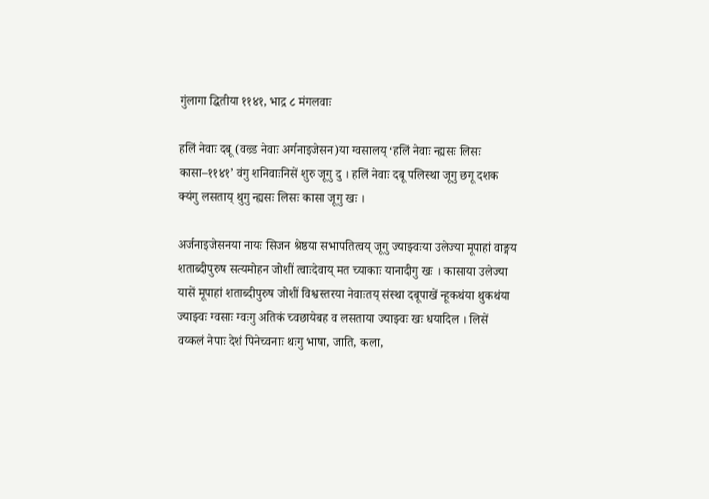गुंलागा द्धितीया ११४१, भाद्र ८ मंगलवाः

हलिं नेवाः दबू (वल्र्ड नेवाः अर्गनाइजेसन)या ग्वसालय् ‘हलिं नेवाः न्ह्यसः लिसः कासा–११४१’ वंगु शनिवाःनिसें शुरु जूगु दु । हलिं नेवाः दबू पलिस्था जूगु छगू दशक क्यंगु लसताय् थुगु न्ह्यसः लिसः कासा जूगु खः ।

अर्जनाइजेसनया नायः सिजन श्रेष्ठया सभापतित्वय् जूगु ज्याझ्वःया उलेज्या मूपाहां वाङ्मय शताब्दीपुरुष सत्यमोहन जोशीं त्वाःदेवाय् मत च्याकाः यानादीगु खः । कासाया उलेज्या यासें मूपाहां शताब्दीपुरुष जोशीं विश्वस्तरया नेवाःतय् संस्था दबूपाखें न्हूकथंया थुकथंया ज्याझ्वः ग्वसाः ग्वःगु अतिकं च्वछायेबह व लसताया ज्याझ्वः खः धयादिल । लिसें वय्कलं नेपाः देशं पिनेच्वनाः थःगु भाषा, जाति, कला,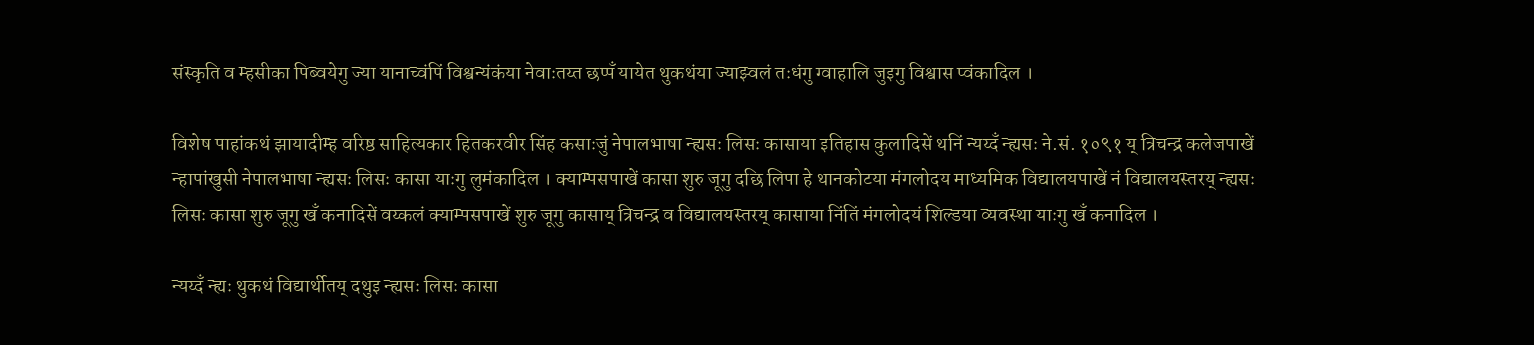संस्कृति व म्हसीका पिब्वयेगु ज्या यानाच्वंपिं विश्वन्यंकंया नेवाःतय्त छप्पँ यायेत थुकथंया ज्याझ्वलं तःधंगु ग्वाहालि जुइगु विश्वास प्वंकादिल ।

विशेष पाहांकथं झायादीम्ह वरिष्ठ साहित्यकार हितकरवीर सिंह कसाःजुं नेपालभाषा न्ह्यसः लिसः कासाया इतिहास कुलादिसें थनिं न्यय्दँ न्ह्यसः ने.सं. १०९१ य् त्रिचन्द्र कलेजपाखें न्हापांखुसी नेपालभाषा न्ह्यसः लिसः कासा याःगु लुमंकादिल । क्याम्पसपाखें कासा शुरु जूगु दछि लिपा हे थानकोटया मंगलोदय माध्यमिक विद्यालयपाखें नं विद्यालयस्तरय् न्ह्यसः लिसः कासा शुरु जूगु खँ कनादिसें वय्कलं क्याम्पसपाखें शुरु जूगु कासाय् त्रिचन्द्र व विद्यालयस्तरय् कासाया निंतिं मंगलोदयं शिल्डया व्यवस्था याःगु खँ कनादिल ।

न्यय्दँ न्ह्यः थुकथं विद्यार्थीतय् दथुइ न्ह्यसः लिसः कासा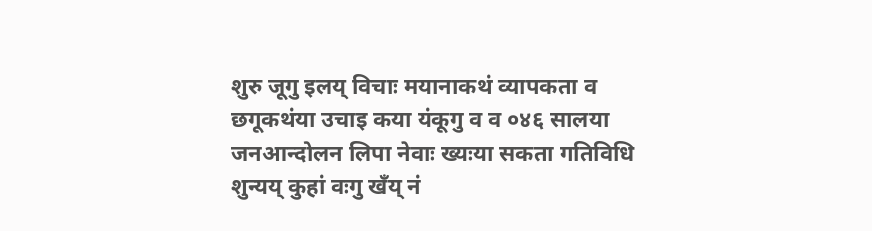शुरु जूगु इलय् विचाः मयानाकथं व्यापकता व छगूकथंया उचाइ कया यंकूगु व व ०४६ सालया जनआन्दोलन लिपा नेवाः ख्यःया सकता गतिविधि शुन्यय् कुहां वःगु खँय् नं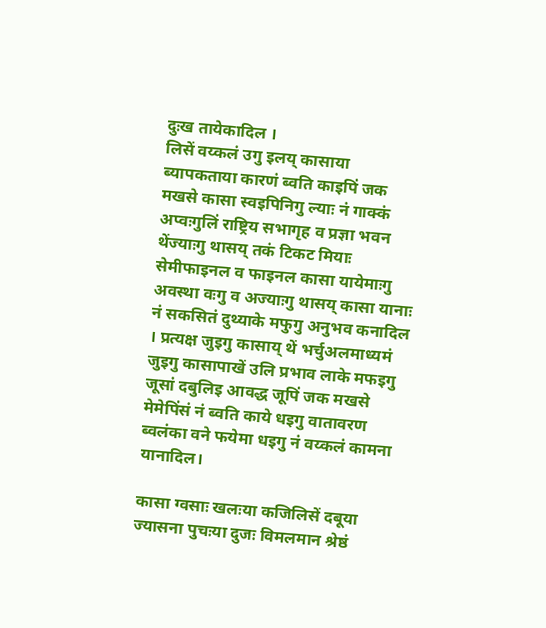दुःख तायेकादिल ।
लिसें वय्कलं उगु इलय् कासाया ब्यापकताया कारणं ब्वति काइपिं जक मखसे कासा स्वइपिनिगु ल्याः नं गाक्कं अप्वःगुलिं राष्ट्रिय सभागृह व प्रज्ञा भवन थेंज्याःगु थासय् तकं टिकट मियाः सेमीफाइनल व फाइनल कासा यायेमाःगु अवस्था वःगु व अज्याःगु थासय् कासा यानाः नं सकसितं दुथ्याके मफुगु अनुभव कनादिल । प्रत्यक्ष जुइगु कासाय् थें भर्चुअलमाध्यमं जुइगु कासापाखें उलि प्रभाव लाके मफइगु जूसां दबुलिइ आवद्ध जूपिं जक मखसे मेमेपिंसं नं ब्वति काये धइगु वातावरण ब्वलंका वने फयेमा धइगु नं वय्कलं कामना यानादिल।

कासा ग्वसाः खलःया कजिलिसें दबूया ज्यासना पुचःया दुजः विमलमान श्रेष्ठं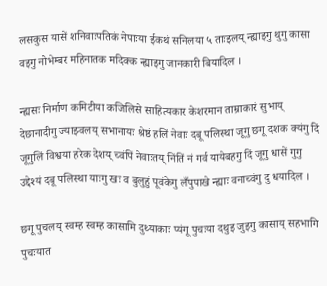लसकुस यासें शनिवाःपतिकं नेपाःया ईकथं सनिलया ५ ताःइलय् न्ह्याइगु थुगु कासा वइगु नोभेम्बर महिनातक मदिक्क न्ह्याइगु जानकारी बियादिल ।

न्ह्यसः निर्माण कमिटीया कजिलिसे साहित्यकार केशरमान ताम्राकारं सुभाय् देछानादीगु ज्याझ्वलय् सभानायः श्रेष्ठं हलिं नेवाः दबू पलिस्था जूगु छगू दशक क्यंगु दिं जूगुलिं विश्वया हरेक देशय् च्वंपिं नेवाःतय् निंतिं नं गर्व यायेबहगु दिं जूगु धासें गुगु उद्देश्यं दबू पलिस्था याःगु खः व बुलुहुं पूवंकेगु लँपुपाखे न्ह्याः वनाच्वंगु दु धयादिल ।

छगू पुचलय् स्वम्ह स्वम्ह कासामि दुथ्याकाः प्यंगू पुचःया दथुइ जुइगु कासाय् सहभागि पुचःयात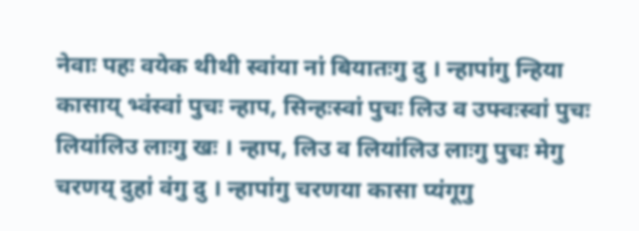नेवाः पहः वयेक थीथी स्वांया नां बियातःगु दु । न्हापांगु न्हिया कासाय् भ्वंस्वां पुचः न्हाप, सिन्हःस्वां पुचः लिउ व उफ्वःस्वां पुचः लियांलिउ लाःगु खः । न्हाप, लिउ व लियांलिउ लाःगु पुचः मेगु चरणय् दुहां वंगु दु । न्हापांगु चरणया कासा प्यंगूगु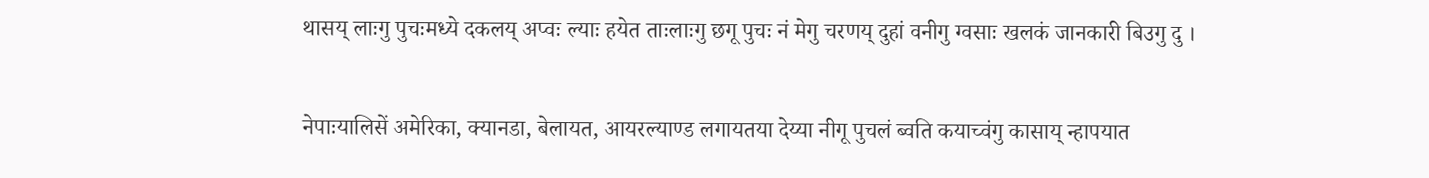थासय् लाःगु पुचःमध्ये दकलय् अप्वः ल्याः हयेत ताःलाःगु छगू पुचः नं मेगु चरणय् दुहां वनीगु ग्वसाः खलकं जानकारी बिउगु दु ।

नेपाःयालिसें अमेरिका, क्यानडा, बेलायत, आयरल्याण्ड लगायतया देय्या नीगू पुचलं ब्वति कयाच्वंगु कासाय् न्हापयात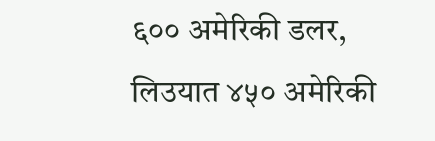६०० अमेरिकी डलर, लिउयात ४५० अमेरिकी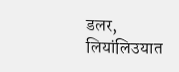डलर, लियांलिउयात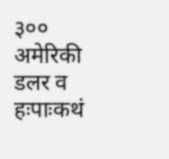३०० अमेरिकी डलर व हःपाःकथं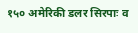१५० अमेरिकी डलर सिरपाः व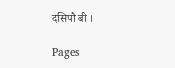दसिपौ बी ।

Pages